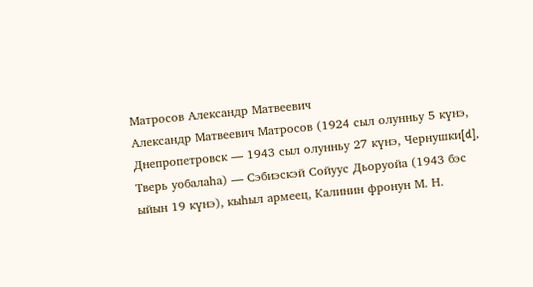Матросов Александр Матвеевич
Александр Матвеевич Матросов (1924 сыл олунньу 5 күнэ, Днепропетровск — 1943 сыл олунньу 27 күнэ, Чернушки[d], Тверь уобалаһа) — Сэбиэскэй Сойуус Дьоруойа (1943 бэс ыйын 19 күнэ), кыһыл армеец, Калинин фронун М. Н.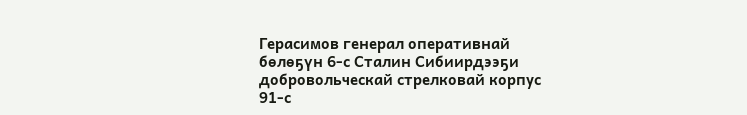Герасимов генерал оперативнай бөлөҕүн 6-с Сталин Сибиирдээҕи добровольческай стрелковай корпус 91-с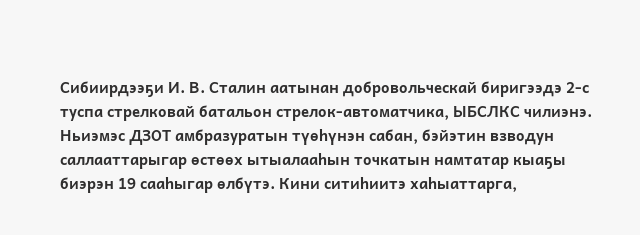Сибиирдээҕи И. В. Сталин аатынан добровольческай биригээдэ 2-с туспа стрелковай батальон стрелок-автоматчика, ЫБСЛКС чилиэнэ.
Ньиэмэс ДЗОТ амбразуратын түөһүнэн сабан, бэйэтин взводун саллааттарыгар өстөөх ытыалааһын точкатын намтатар кыаҕы биэрэн 19 сааһыгар өлбүтэ. Кини ситиһиитэ хаһыаттарга,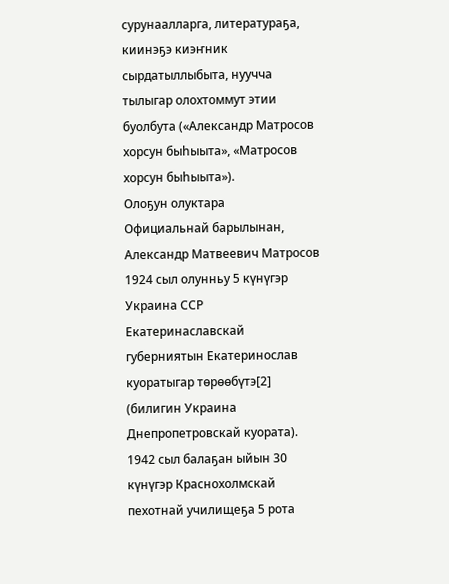сурунаалларга, литератураҕа, киинэҕэ киэҥник сырдатыллыбыта, нуучча тылыгар олохтоммут этии буолбута («Александр Матросов хорсун быһыыта», «Матросов хорсун быһыыта»).
Олоҕун олуктара
Официальнай барылынан, Александр Матвеевич Матросов 1924 сыл олунньу 5 күнүгэр Украина ССР Екатеринаславскай губерниятын Екатеринослав куоратыгар төрөөбүтэ[2] (билигин Украина Днепропетровскай куората).
1942 сыл балаҕан ыйын 30 күнүгэр Краснохолмскай пехотнай училищеҕа 5 рота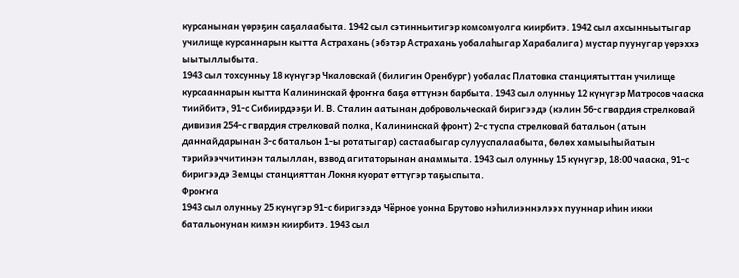курсанынан үөрэҕин саҕалаабыта. 1942 сыл сэтинньитигэр комсомуолга киирбитэ. 1942 сыл ахсынньытыгар училище курсаннарын кытта Астрахань (эбэтэр Астрахань уобалаһыгар Харабалига) мустар пуунугар үөрэххэ ыытыллыбыта.
1943 сыл тохсунньу 18 күнүгэр Чкаловскай (билигин Оренбург) уобалас Платовка станциятыттан училище курсааннарын кытта Калининскай фроҥҥа баҕа өттүнэн барбыта. 1943 сыл олунньу 12 күнүгэр Матросов чааска тиийбитэ, 91-с Сибиирдээҕи И. В. Сталин аатынан добровольческай биригээдэ (кэлин 56-с гвардия стрелковай дивизия 254-с гвардия стрелковай полка, Калининскай фронт) 2-с туспа стрелковай батальон (атын даннайдарынан 3-с батальон 1-ы ротатыгар) састаабыгар сулууспалаабыта, бөлөх хамыыһыйатын тэрийээччитинэн талыллан, взвод агитаторынан анаммыта. 1943 сыл олунньу 15 күнүгэр, 18:00 чааска, 91-с биригээдэ Земцы станцияттан Локня куорат өттүгэр таҕыспыта.
Фроҥҥа
1943 сыл олунньу 25 күнүгэр 91-с биригээдэ Чёрное уонна Брутово нэһилиэннэлээх пууннар иһин икки батальонунан кимэн киирбитэ. 1943 сыл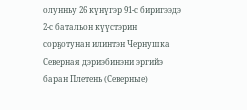олунньу 26 күнүгэр 91-с биригээдэ 2-с батальон күүстэрин сорҕотунан илинтэн Чернушка Северная дэриэбинэни эргийэ баран Плетень (Северные)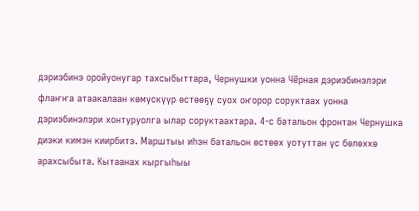дэриэбинэ оройуонугар тахсыбыттара, Чернушки уонна Чёрная дэриэбинэлэри флаҥҥа атаакалаан көмүскүүр өстөөҕү суох оҥорор соруктаах уонна дэриэбинэлэри хонтуруолга ылар соруктаахтара. 4-с батальон фронтан Чернушка диэки кимэн киирбитэ. Марштыы иһэн батальон өстөөх уотуттан үс бөлөххө арахсыбыта. Кытаанах кыргыһыы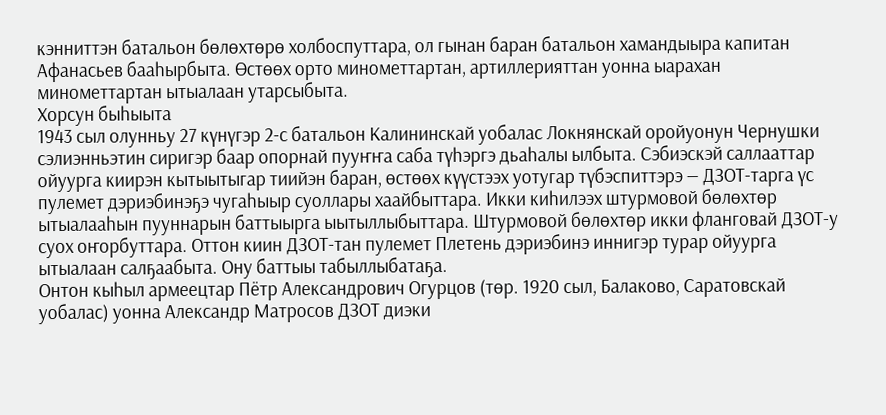кэнниттэн батальон бөлөхтөрө холбоспуттара, ол гынан баран батальон хамандыыра капитан Афанасьев бааһырбыта. Өстөөх орто минометтартан, артиллерияттан уонна ыарахан минометтартан ытыалаан утарсыбыта.
Хорсун быһыыта
1943 сыл олунньу 27 күнүгэр 2-с батальон Калининскай уобалас Локнянскай оройуонун Чернушки сэлиэнньэтин сиригэр баар опорнай пууҥҥа саба түһэргэ дьаһалы ылбыта. Сэбиэскэй саллааттар ойуурга киирэн кытыытыгар тиийэн баран, өстөөх күүстээх уотугар түбэспиттэрэ — ДЗОТ-тарга үс пулемет дэриэбинэҕэ чугаһыыр суоллары хаайбыттара. Икки киһилээх штурмовой бөлөхтөр ытыалааһын пууннарын баттыырга ыытыллыбыттара. Штурмовой бөлөхтөр икки фланговай ДЗОТ-у суох оҥорбуттара. Оттон киин ДЗОТ-тан пулемет Плетень дэриэбинэ иннигэр турар ойуурга ытыалаан салҕаабыта. Ону баттыы табыллыбатаҕа.
Онтон кыһыл армеецтар Пётр Александрович Огурцов (төр. 1920 сыл, Балаково, Саратовскай уобалас) уонна Александр Матросов ДЗОТ диэки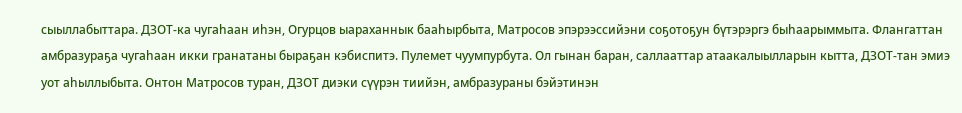сыыллабыттара. ДЗОТ-ка чугаһаан иһэн, Огурцов ыараханнык бааһырбыта, Матросов эпэрээссийэни соҕотоҕун бүтэрэргэ быһаарыммыта. Флангаттан амбразураҕа чугаһаан икки гранатаны быраҕан кэбиспитэ. Пулемет чуумпурбута. Ол гынан баран, саллааттар атаакалыылларын кытта, ДЗОТ-тан эмиэ уот аһыллыбыта. Онтон Матросов туран, ДЗОТ диэки сүүрэн тиийэн, амбразураны бэйэтинэн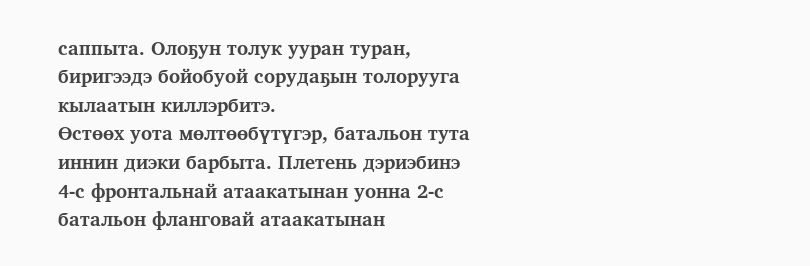саппыта. Олоҕун толук ууран туран, биригээдэ бойобуой сорудаҕын толорууга кылаатын киллэрбитэ.
Өстөөх уота мөлтөөбүтүгэр, батальон тута иннин диэки барбыта. Плетень дэриэбинэ 4-с фронтальнай атаакатынан уонна 2-с батальон фланговай атаакатынан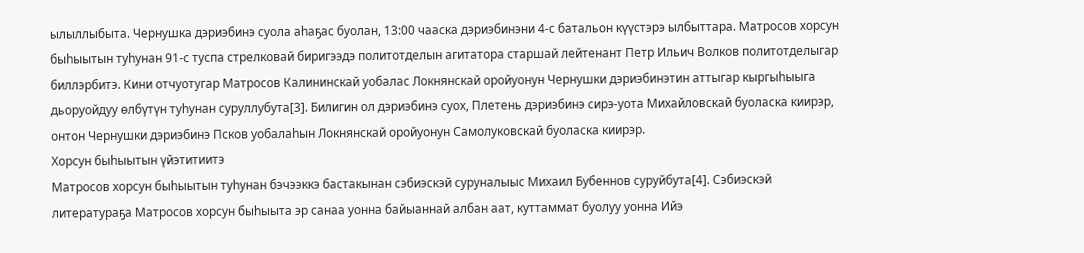ылыллыбыта. Чернушка дэриэбинэ суола аһаҕас буолан, 13:00 чааска дэриэбинэни 4-с батальон күүстэрэ ылбыттара. Матросов хорсун быһыытын туһунан 91-с туспа стрелковай биригээдэ политотделын агитатора старшай лейтенант Петр Ильич Волков политотделыгар биллэрбитэ. Кини отчуотугар Матросов Калининскай уобалас Локнянскай оройуонун Чернушки дэриэбинэтин аттыгар кыргыһыыга дьоруойдуу өлбүтүн туһунан суруллубута[3]. Билигин ол дэриэбинэ суох, Плетень дэриэбинэ сирэ-уота Михайловскай буоласка киирэр, онтон Чернушки дэриэбинэ Псков уобалаһын Локнянскай оройуонун Самолуковскай буоласка киирэр.
Хорсун быһыытын үйэтитиитэ
Матросов хорсун быһыытын туһунан бэчээккэ бастакынан сэбиэскэй суруналыыс Михаил Бубеннов суруйбута[4]. Сэбиэскэй литератураҕа Матросов хорсун быһыыта эр санаа уонна байыаннай албан аат, куттаммат буолуу уонна Ийэ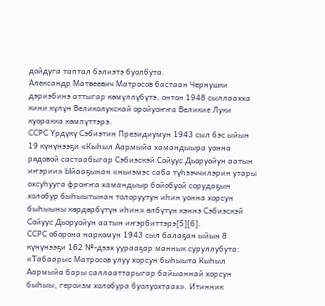дойдуга таптал бэлиэтэ буолбута.
Александр Матвеевич Матросов бастаан Чернушки дэриэбинэ аттыгар көмүллүбүтэ, онтон 1948 сыллаахха кини күлүн Великолукскай оройуоҥҥа Великие Луки куоракка көмпүттэрэ.
ССРС Үрдүкү Сэбиэтин Президиумун 1943 сыл бэс ыйын 19 күнүнээҕи «Кыһыл Аармыйа хамандыыра уонна рядовой састаабыгар Сэбиэскэй Сойуус Дьоруойун аатын иҥэрии» Ыйааҕынан «ньиэмэс саба түһээччилэрин утары охсуһууга фроҥҥа хамандыыр бойобуой сорудаҕын холобур быһыытынан толоруутун иһин уонна хорсун быһыыны көрдөрбүтүн иһин» өлбүтүн кэннэ Сэбиэскэй Сойуус Дьоруойун аатын иҥэрбиттэрэ[5][6].
ССРС оборона наркомун 1943 сыл балаҕан ыйын 8 күнүнээҕи 162 №-дээх уурааҕар маннык суруллубута: «Табаарыс Матросов улуу хорсун быһыыта Кыһыл Аармыйа бары саллааттарыгар байыаннай хорсун быһыы, героизм холобура буолуохтаах». Итинник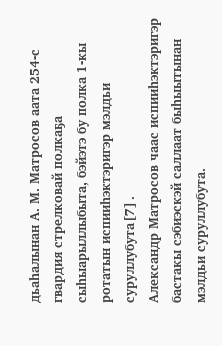дьаһалынан А. М. Матросов аата 254-с гвардия стрелковай полкаҕа сыһыарыллыбыта, бэйэтэ бу полка 1-кы ротатын испииһэктэригэр мэлдьи суруллубута[7].
Александр Матросов чаас испииһэктэригэр бастакы сэбиэскэй саллаат быһыытынан мэлдьи суруллубута.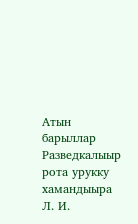Атын барыллар
Разведкалыыр рота урукку хамандыыра Л. И.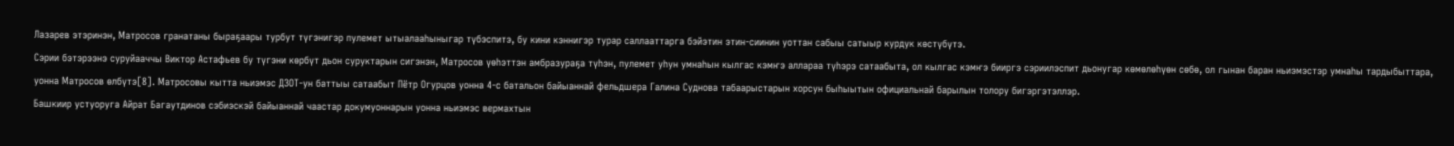Лазарев этэринэн, Матросов гранатаны быраҕаары турбут түгэнигэр пулемет ытыалааһыныгар түбэспитэ, бу кини кэннигэр турар саллааттарга бэйэтин этин-сиинин уоттан сабыы сатыыр курдук көстүбүтэ.
Сэрии бэтэрээнэ суруйааччы Виктор Астафьев бу түгэни көрбүт дьон суруктарын сигэнэн, Матросов үөһэттэн амбразураҕа түһэн, пулемет уһун умнаһын кылгас кэмҥэ аллараа түһэрэ сатаабыта, ол кылгас кэмҥэ бииргэ сэриилэспит дьонугар көмөлөһүөн сөбө, ол гынан баран ньиэмэстэр умнаһы тардыбыттара, уонна Матросов өлбүтэ[8]. Матросовы кытта ньиэмэс ДЗОТ-ун баттыы сатаабыт Пётр Огурцов уонна 4-с батальон байыаннай фельдшера Галина Суднова табаарыстарын хорсун быһыытын официальнай барылын толору бигэргэтэллэр.
Башкиир устуоруга Айрат Багаутдинов сэбиэскэй байыаннай чаастар докумуоннарын уонна ньиэмэс вермахтын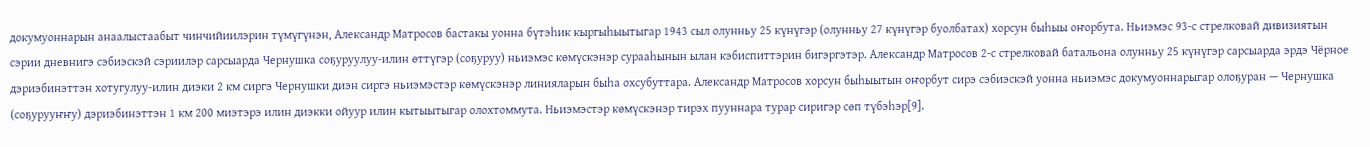докумуоннарын анаалыстаабыт чинчийиилэрин түмүгүнэн, Александр Матросов бастакы уонна бүтэһик кыргыһыытыгар 1943 сыл олунньу 25 күнүгэр (олунньу 27 күнүгэр буолбатах) хорсун быһыы оҥорбута. Ньиэмэс 93-с стрелковай дивизиятын сэрии дневнигэ сэбиэскэй сэриилэр сарсыарда Чернушка соҕуруулуу-илин өттүгэр (соҕуруу) ньиэмэс көмүскэнэр сурааһынын ылан кэбиспиттэрин бигэргэтэр. Александр Матросов 2-с стрелковай батальона олунньу 25 күнүгэр сарсыарда эрдэ Чёрное дэриэбинэттэн хотугулуу-илин диэки 2 км сиргэ Чернушки диэн сиргэ ньиэмэстэр көмүскэнэр линияларын быһа охсубуттара. Александр Матросов хорсун быһыытын оҥорбут сирэ сэбиэскэй уонна ньиэмэс докумуоннарыгар олоҕуран — Чернушка (соҕурууҥҥу) дэриэбинэттэн 1 км 200 миэтэрэ илин диэкки ойуур илин кытыытыгар олохтоммута. Ньиэмэстэр көмүскэнэр тирэх пууннара турар сиригэр сөп түбэһэр[9].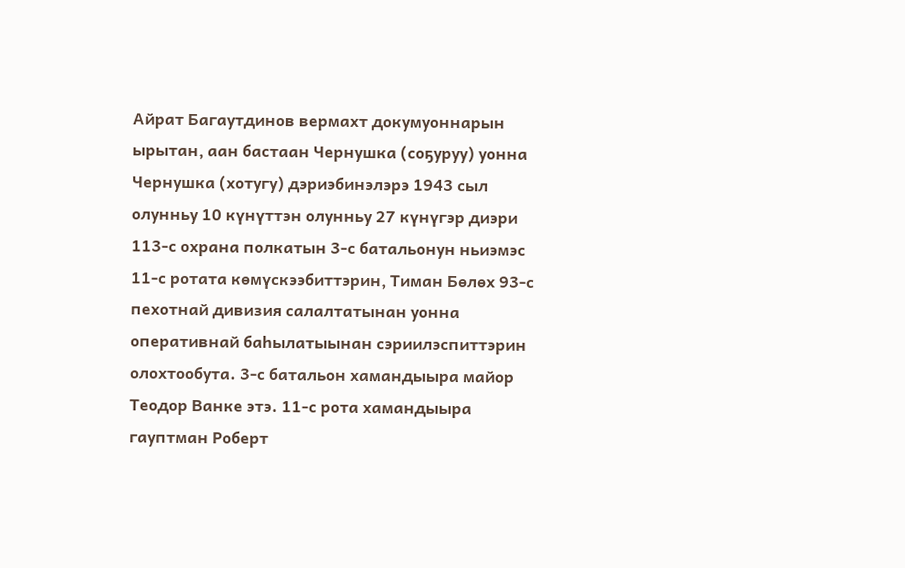Айрат Багаутдинов вермахт докумуоннарын ырытан, аан бастаан Чернушка (соҕуруу) уонна Чернушка (хотугу) дэриэбинэлэрэ 1943 сыл олунньу 10 күнүттэн олунньу 27 күнүгэр диэри 113-с охрана полкатын 3-с батальонун ньиэмэс 11-с ротата көмүскээбиттэрин, Тиман Бөлөх 93-с пехотнай дивизия салалтатынан уонна оперативнай баһылатыынан сэриилэспиттэрин олохтообута. 3-с батальон хамандыыра майор Теодор Ванке этэ. 11-с рота хамандыыра гауптман Роберт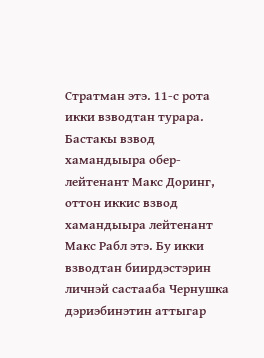Стратман этэ. 11-с рота икки взводтан турара. Бастакы взвод хамандыыра обер-лейтенант Макс Доринг, оттон иккис взвод хамандыыра лейтенант Макс Рабл этэ. Бу икки взводтан биирдэстэрин личнэй састааба Чернушка дэриэбинэтин аттыгар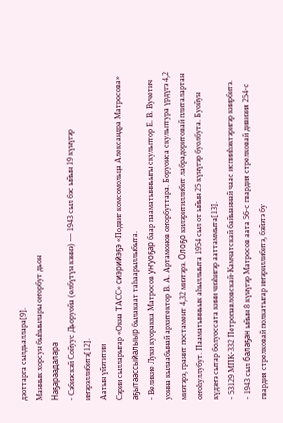дзоттарга сылдьаллара[9].
Маннык хорсун быһыылары оҥорбут дьон
Наҕараадалара
- Сэбиэскэй Сойуус Дьоруойа (өлбүтүн кэннэ) — 1943 сыл бэс ыйын 19 күнүгэр иҥэрэллибитэ[12].
Аатын үйэтитии
Сэрии сылларыгар «Окна ТАСС» сиэрийэҕэ «Подвиг комсомольца Александра Матросова» аҕытаассыйалыыр былакаат таһаарыллыбыта.
- Великие Луки куоракка Матросов уҥуоҕар баар пааматынньыгы скульптор Е. В. Вучетич уонна кылаабынай архитектор В. А. Артамонов оҥорбуттара. Боруонса скульптура үрдүгэ 4,2 миэтэрэ, гранит постамент 4,32 миэтэрэ. Олоҕо килэритиллибит лабрадоритовай плиталартан оҥоһуллубут. Пааматынньык аһыллыыта 1954 сыл от ыйын 25 күнүгэр буолбута. Буойун күдэҥэ сытар болуоссата кини чиэһигэр ааттаммыта[13].
- 53129 МПК-332 Петропавловскай-Камчатскай байыаннай чаас испииһэктэригэр киирбитэ.
- 1943 сыл балаҕан ыйын 8 күнүгэр Матросов аата 56-с гвардия стрелковай дивизия 254-с гвардия стрелковай полкатыгар иҥэриллибитэ, бэйэтэ бу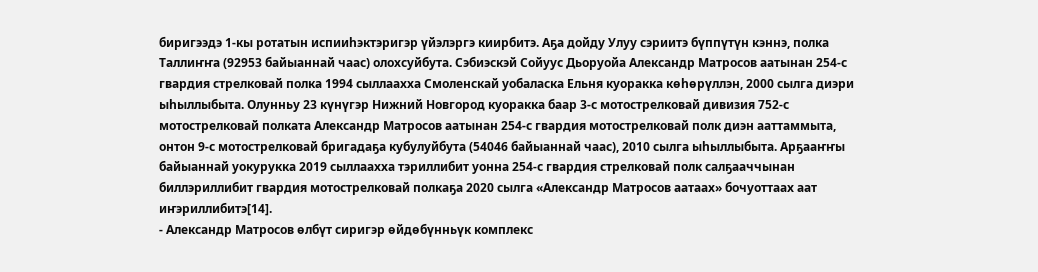биригээдэ 1-кы ротатын испииһэктэригэр үйэлэргэ киирбитэ. Аҕа дойду Улуу сэриитэ бүппүтүн кэннэ, полка Таллиҥҥа (92953 байыаннай чаас) олохсуйбута. Сэбиэскэй Сойуус Дьоруойа Александр Матросов аатынан 254-с гвардия стрелковай полка 1994 сыллаахха Смоленскай уобаласка Ельня куоракка көһөрүллэн, 2000 сылга диэри ыһыллыбыта. Олунньу 23 күнүгэр Нижний Новгород куоракка баар 3-с мотострелковай дивизия 752-с мотострелковай полката Александр Матросов аатынан 254-с гвардия мотострелковай полк диэн ааттаммыта, онтон 9-с мотострелковай бригадаҕа кубулуйбута (54046 байыаннай чаас), 2010 сылга ыһыллыбыта. Арҕааҥҥы байыаннай уокурукка 2019 сыллаахха тэриллибит уонна 254-с гвардия стрелковай полк салҕааччынан биллэриллибит гвардия мотострелковай полкаҕа 2020 сылга «Александр Матросов аатаах» бочуоттаах аат иҥэриллибитэ[14].
- Александр Матросов өлбүт сиригэр өйдөбүнньүк комплекс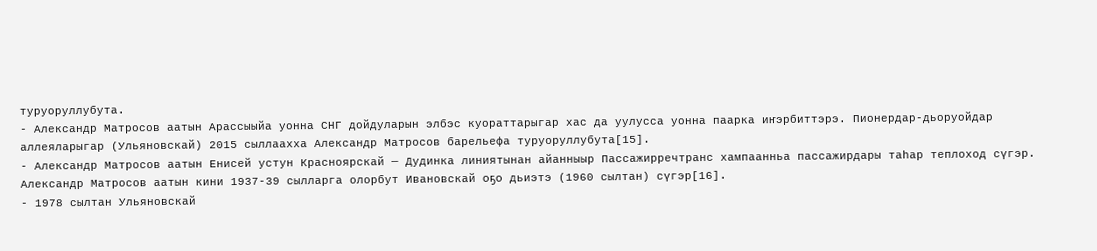туруоруллубута.
- Александр Матросов аатын Арассыыйа уонна СНГ дойдуларын элбэс куораттарыгар хас да уулусса уонна паарка иҥэрбиттэрэ. Пионердар-дьоруойдар аллеяларыгар (Ульяновскай) 2015 сыллаахха Александр Матросов барельефа туруоруллубута[15].
- Александр Матросов аатын Енисей устун Красноярскай — Дудинка линиятынан айанныыр Пассажирречтранс хампаанньа пассажирдары таһар теплоход сүгэр. Александр Матросов аатын кини 1937-39 сылларга олорбут Ивановскай оҕо дьиэтэ (1960 сылтан) сүгэр[16].
- 1978 сылтан Ульяновскай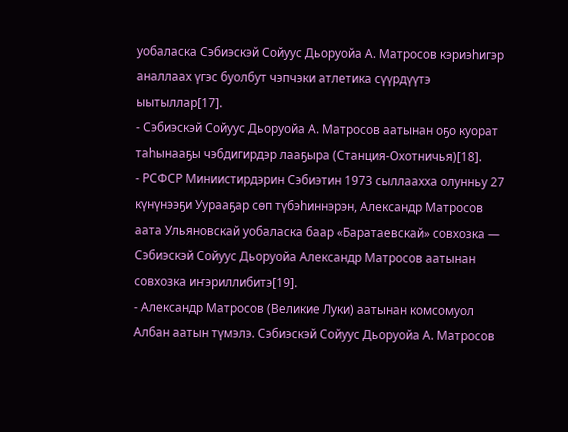уобаласка Сэбиэскэй Сойуус Дьоруойа А. Матросов кэриэһигэр аналлаах үгэс буолбут чэпчэки атлетика сүүрдүүтэ ыытыллар[17].
- Сэбиэскэй Сойуус Дьоруойа А. Матросов аатынан оҕо куорат таһынааҕы чэбдигирдэр лааҕыра (Станция-Охотничья)[18].
- РСФСР Миниистирдэрин Сэбиэтин 1973 сыллаахха олунньу 27 күнүнээҕи Уурааҕар сөп түбэһиннэрэн, Александр Матросов аата Ульяновскай уобаласка баар «Баратаевскай» совхозка — Сэбиэскэй Сойуус Дьоруойа Александр Матросов аатынан совхозка иҥэриллибитэ[19].
- Александр Матросов (Великие Луки) аатынан комсомуол Албан аатын түмэлэ. Сэбиэскэй Сойуус Дьоруойа А. Матросов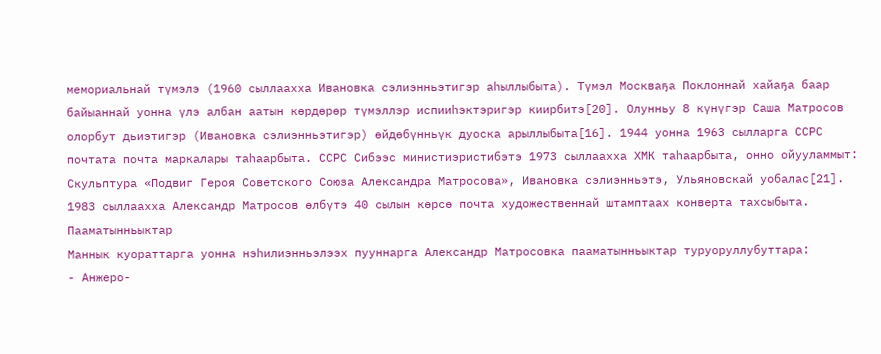мемориальнай түмэлэ (1960 сыллаахха Ивановка сэлиэнньэтигэр аһыллыбыта). Түмэл Москваҕа Поклоннай хайаҕа баар байыаннай уонна үлэ албан аатын көрдөрөр түмэллэр испииһэктэригэр киирбитэ[20]. Олунньу 8 күнүгэр Саша Матросов олорбут дьиэтигэр (Ивановка сэлиэнньэтигэр) өйдөбүнньүк дуоска арыллыбыта[16]. 1944 уонна 1963 сылларга ССРС почтата почта маркалары таһаарбыта. ССРС Сибээс министиэристибэтэ 1973 сыллаахха ХМК таһаарбыта, онно ойууламмыт: Скульптура «Подвиг Героя Советского Союза Александра Матросова», Ивановка сэлиэнньэтэ, Ульяновскай уобалас[21]. 1983 сыллаахха Александр Матросов өлбүтэ 40 сылын көрсө почта художественнай штамптаах конверта тахсыбыта.
Пааматынньыктар
Маннык куораттарга уонна нэһилиэнньэлээх пууннарга Александр Матросовка пааматынньыктар туруоруллубуттара:
- Анжеро-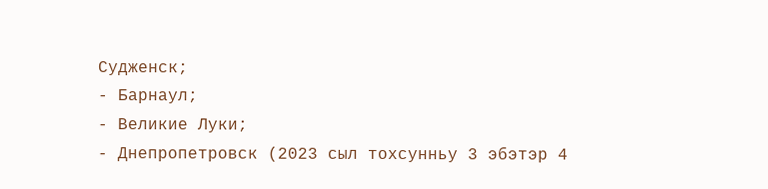Судженск;
- Барнаул;
- Великие Луки;
- Днепропетровск (2023 сыл тохсунньу 3 эбэтэр 4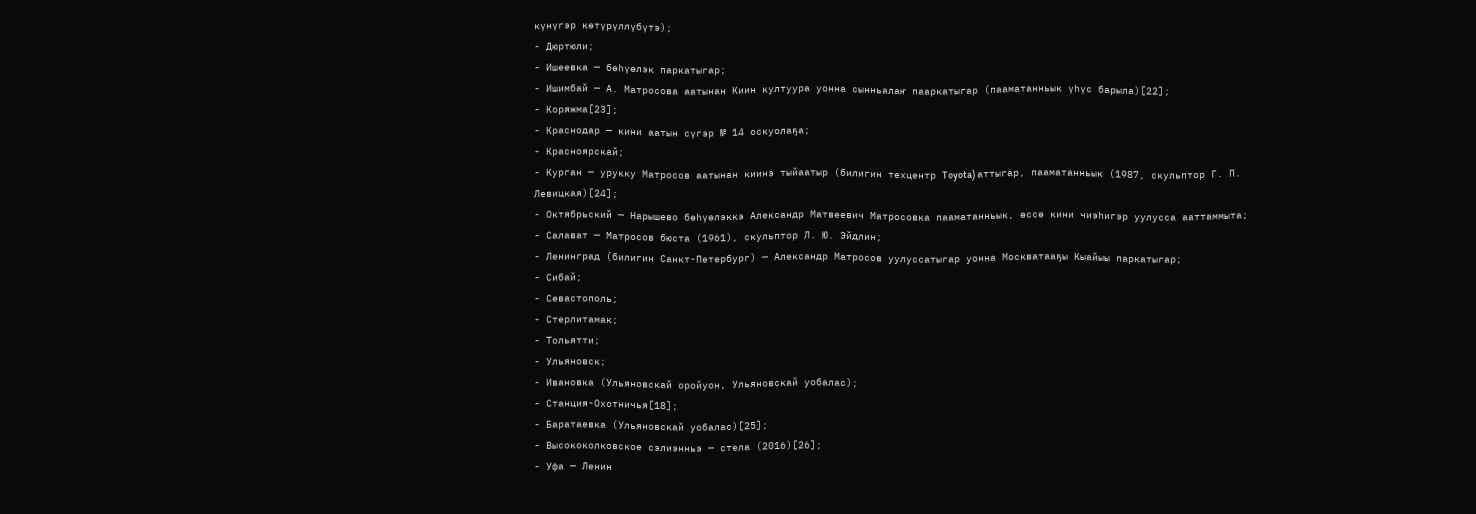күнүгэр көтүрүллүбүтэ);
- Дюртюли;
- Ишеевка — бөһүөлэк паркатыгар;
- Ишимбай — А. Матросова аатынан Киин култуура уонна сынньалаҥ пааркатыгар (пааматанньык үһүс барыла)[22];
- Коряжма[23];
- Краснодар — кини аатын сүгэр № 14 оскуолаҕа;
- Красноярскай;
- Курган — урукку Матросов аатынан киинэ тыйаатыр (билигин техцентр Toyota) аттыгар, пааматанньык (1987, скульптор Г. П. Левицкая)[24];
- Октябрьский — Нарышево бөһүөлэккэ Александр Матвеевич Матросовка пааматанньык, өссө кини чиэһигэр уулусса ааттаммыта;
- Салават — Матросов бюста (1961), скульптор Л. Ю. Эйдлин;
- Ленинград (билигин Санкт-Петербург) — Александр Матросов уулуссатыгар уонна Москватааҕы Кыайыы паркатыгар;
- Сибай;
- Севастополь;
- Стерлитамак;
- Тольятти;
- Ульяновск;
- Ивановка (Ульяновскай оройуон, Ульяновскай уобалас);
- Станция-Охотничья[18];
- Баратаевка (Ульяновскай уобалас)[25];
- Высококолковское сэлиэнньэ — стела (2016)[26];
- Уфа — Ленин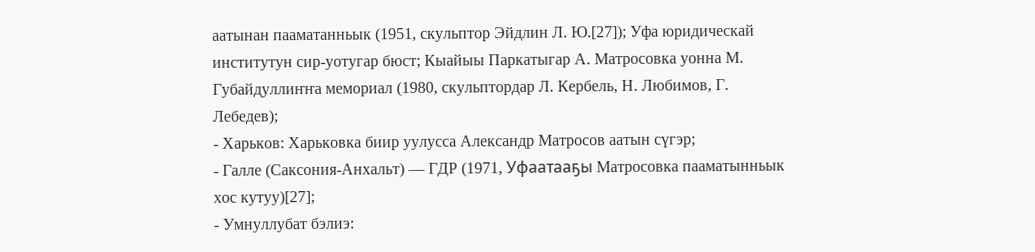аатынан пааматанньык (1951, скульптор Эйдлин Л. Ю.[27]); Уфа юридическай институтун сир-уотугар бюст; Кыайыы Паркатыгар А. Матросовка уонна М. Губайдуллиҥҥа мемориал (1980, скульптордар Л. Кербель, Н. Любимов, Г. Лебедев);
- Харьков: Харьковка биир уулусса Александр Матросов аатын сүгэр;
- Галле (Саксония-Анхальт) — ГДР (1971, Уфаатааҕы Матросовка пааматынньык хос кутуу)[27];
- Умнуллубат бэлиэ: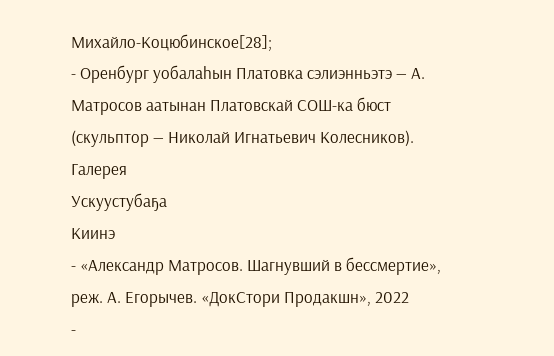Михайло-Коцюбинское[28];
- Оренбург уобалаһын Платовка сэлиэнньэтэ — А. Матросов аатынан Платовскай СОШ-ка бюст (скульптор — Николай Игнатьевич Колесников).
Галерея
Ускуустубаҕа
Киинэ
- «Александр Матросов. Шагнувший в бессмертие», реж. А. Егорычев. «ДокСтори Продакшн», 2022
-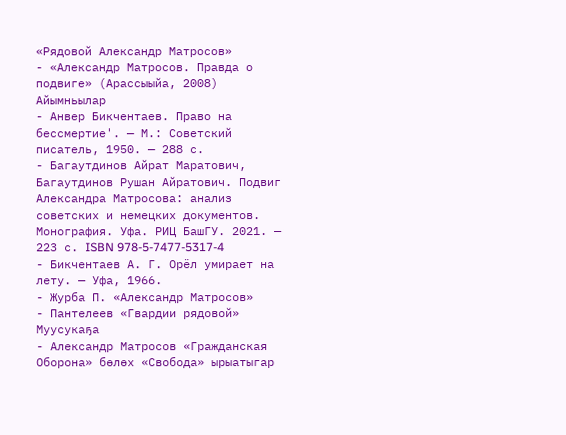«Рядовой Александр Матросов»
- «Александр Матросов. Правда о подвиге» (Арассыыйа, 2008)
Айымньылар
- Анвер Бикчентаев. Право на бессмертие'. — М.: Советский писатель, 1950. — 288 с.
- Багаутдинов Айрат Маратович, Багаутдинов Рушан Айратович. Подвиг Александра Матросова: анализ советских и немецких документов. Монография. Уфа. РИЦ БашГУ. 2021. — 223 с. ISBN 978-5-7477-5317-4
- Бикчентаев А. Г. Орёл умирает на лету. — Уфа, 1966.
- Журба П. «Александр Матросов»
- Пантелеев «Гвардии рядовой»
Муусукаҕа
- Александр Матросов «Гражданская Оборона» бөлөх «Свобода» ырыатыгар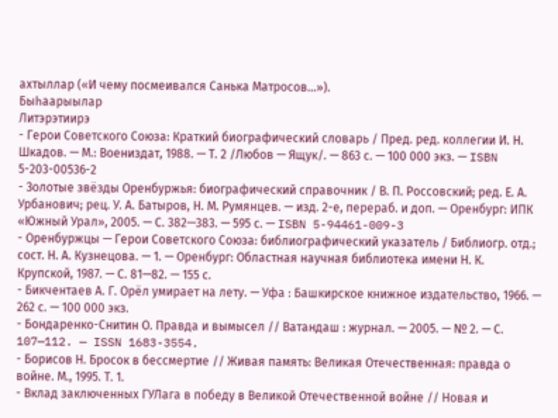ахтыллар («И чему посмеивался Санька Матросов…»).
Быһаарыылар
Литэрэтиирэ
- Герои Советского Союза: Краткий биографический словарь / Пред. ред. коллегии И. Н. Шкадов. — М.: Воениздат, 1988. — Т. 2 /Любов — Ящук/. — 863 с. — 100 000 экз. — ISBN 5-203-00536-2
- Золотые звёзды Оренбуржья: биографический справочник / В. П. Россовский; ред. Е. А. Урбанович; рец. У. А. Батыров, Н. М. Румянцев. — изд. 2-е, перераб. и доп. — Оренбург: ИПК «Южный Урал», 2005. — С. 382—383. — 595 с. — ISBN 5-94461-009-3
- Оренбуржцы — Герои Советского Союза: библиографический указатель / Библиогр. отд.; сост. Н. А. Кузнецова. — 1. — Оренбург: Областная научная библиотека имени Н. К. Крупской, 1987. — С. 81—82. — 155 с.
- Бикчентаев А. Г. Орёл умирает на лету. — Уфа : Башкирское книжное издательство, 1966. — 262 с. — 100 000 экз.
- Бондаренко-Снитин О. Правда и вымысел // Ватандаш : журнал. — 2005. — № 2. — С. 107—112. — ISSN 1683-3554.
- Борисов Н. Бросок в бессмертие // Живая память: Великая Отечественная: правда о войне. М., 1995. Т. 1.
- Вклад заключенных ГУЛага в победу в Великой Отечественной войне // Новая и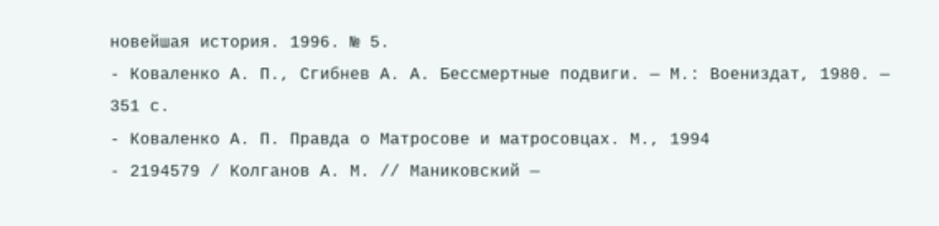новейшая история. 1996. № 5.
- Коваленко А. П., Сгибнев А. А. Бессмертные подвиги. — М.: Воениздат, 1980. — 351 с.
- Коваленко А. П. Правда о Матросове и матросовцах. М., 1994
- 2194579 / Колганов А. М. // Маниковский —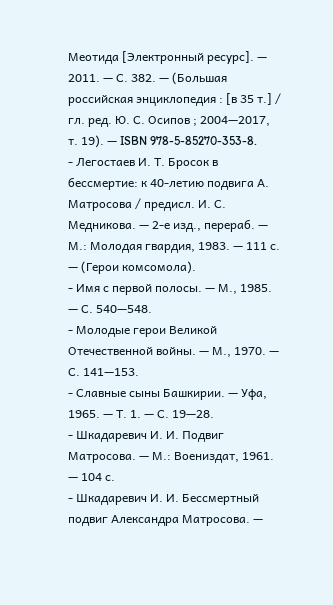Меотида [Электронный ресурс]. — 2011. — С. 382. — (Большая российская энциклопедия : [в 35 т.] / гл. ред. Ю. С. Осипов ; 2004—2017, т. 19). — ISBN 978-5-85270-353-8.
- Легостаев И. Т. Бросок в бессмертие: к 40-летию подвига А. Матросова / предисл. И. С. Медникова. — 2-е изд., перераб. — М.: Молодая гвардия, 1983. — 111 с. — (Герои комсомола).
- Имя с первой полосы. — М., 1985. — С. 540—548.
- Молодые герои Великой Отечественной войны. — М., 1970. — С. 141—153.
- Славные сыны Башкирии. — Уфа, 1965. — Т. 1. — С. 19—28.
- Шкадаревич И. И. Подвиг Матросова. — М.: Воениздат, 1961. — 104 с.
- Шкадаревич И. И. Бессмертный подвиг Александра Матросова. —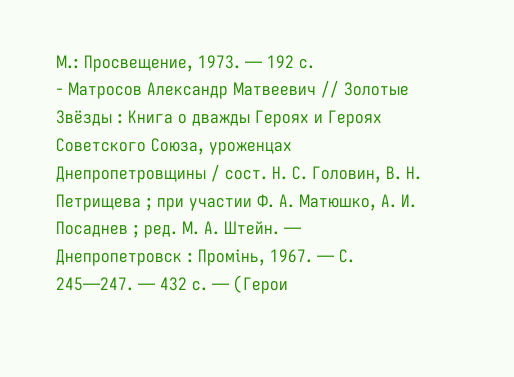М.: Просвещение, 1973. — 192 с.
- Матросов Александр Матвеевич // Золотые Звёзды : Книга о дважды Героях и Героях Советского Союза, уроженцах Днепропетровщины / сост. Н. С. Головин, В. Н. Петрищева ; при участии Ф. А. Матюшко, А. И. Посаднев ; ред. М. А. Штейн. — Днепропетровск : Промiнь, 1967. — С. 245—247. — 432 с. — (Герои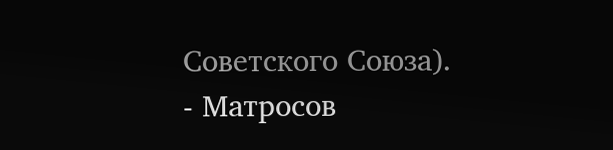Советского Союза).
- Матросов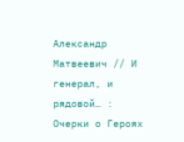Александр Матвеевич // И генерал, и рядовой… : Очерки о Героях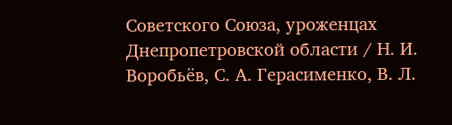Советского Союза, уроженцах Днепропетровской области / Н. И. Воробьёв, С. А. Герасименко, В. Л.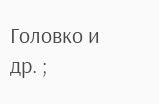Головко и др. ;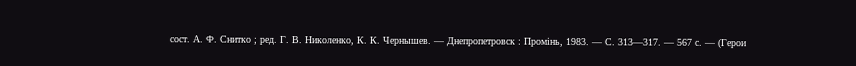сост. А. Ф. Снитко ; ред. Г. В. Николенко, К. К. Чернышев. — Днепропетровск : Промiнь, 1983. — С. 313—317. — 567 с. — (Герои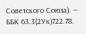Советского Союза). — ББК 63.3(2Ук)722.78.